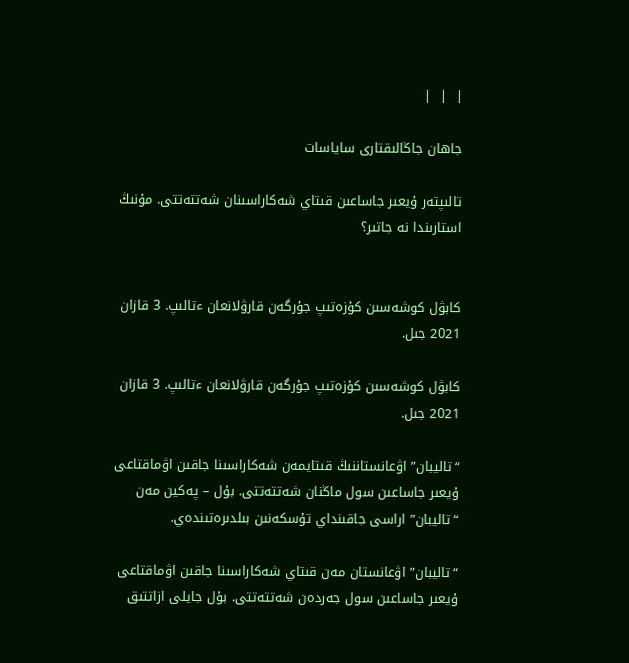|  |  |

جاھان جاڭالىقتارى ساياسات

تالىپتەر ۇيعىر جاساعىن قىتاي شەكاراسىنان شەتتەتتى. مۇنىڭ استارىندا نە جاتىر؟


كابۋل كوشەسىن كۇزەتىپ جۇرگەن قارۋلانعان ءتالىپ. 3 قازان 2021 جىل.

كابۋل كوشەسىن كۇزەتىپ جۇرگەن قارۋلانعان ءتالىپ. 3 قازان 2021 جىل.

“تاليبان” اۋعانستاننىڭ قىتايمەن شەكاراسىنا جاقىن اۋماقتاعى ۇيعىر جاساعىن سول ماڭنان شەتتەتتى. بۇل – پەكين مەن “تاليبان” اراسى جاقىنداي تۇسكەنىن بىلدىرەتىندەي.

“تاليبان” اۋعانستان مەن قىتاي شەكاراسىنا جاقىن اۋماقتاعى ۇيعىر جاساعىن سول جەردەن شەتتەتتى. بۇل جايلى ازاتتىق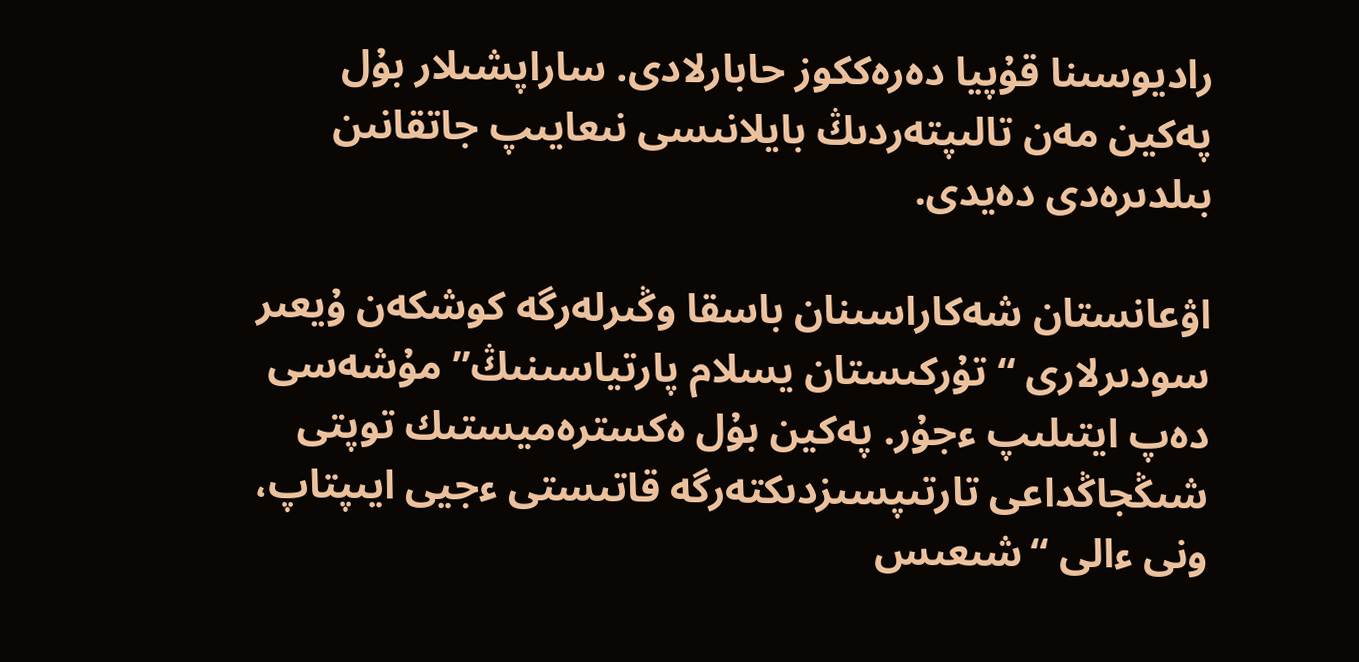راديوسىنا قۇپيا دەرەككوز حابارلادى. ساراپشىلار بۇل پەكين مەن تالىپتەردىڭ بايلانىسى نىعايىپ جاتقانىن بىلدىرەدى دەيدى.

اۋعانستان شەكاراسىنان باسقا وڭىرلەرگە كوشكەن ۇيعىر سودىرلارى “تۇركىستان يسلام پارتياسىنىڭ” مۇشەسى دەپ ايتىلىپ ءجۇر. پەكين بۇل ەكسترەميستىك توپتى شىڭجاڭداعى تارتىپسىزدىكتەرگە قاتىستى ءجيى ايىپتاپ، ونى ءالى “شىعىس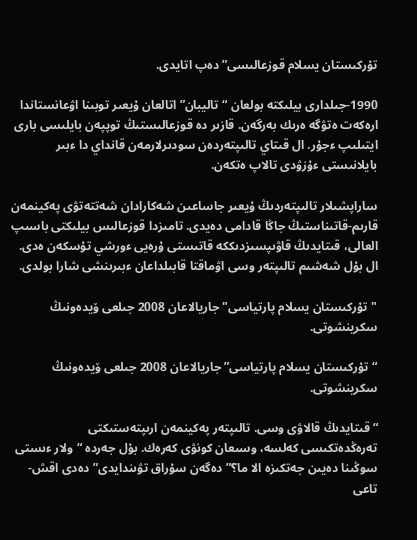تۇركىستان يسلام قوزعالىسى” دەپ اتايدى.

1990-جىلدارى بيلىكتە بولعان “تاليبان” اتالعان ۇيعىر توبىنا اۋعانستاندا ارەكەت ەتۋگە ەرىك بەرگەن. قازىر دە قوزعالىستىڭ توپپەن بايلىسى بارى ايتىلىپ ءجۇر. ال قىتاي تالىپتەردەن سودىرلارمەن قانداي دا ءبىر بايلانىستى ءۇزۋدى تالاپ ەتكەن.

ساراپشىلار تالىپتەردىڭ ۇيعىر جاساعىن شەكارادان شەتتەتۋى پەكينمەن قارىم-قاتىناستىڭ جاڭا قادامى دەيدى. تامىزدا قوزعالىس بيلىكتى باسىپ العالى، قىتايدىڭ قاۋىپسىزدىككە قاتىستى ۇرەيى ءورشي تۇسكەن ەدى. ال بۇل شەشىم تالىپتەر وسى اۋماقتا قابىلداعان ءبىرىنشى شارا بولدى.

"تۇركىستان يسلام پارتياسى" جاريالاعان 2008 جىلعى ۆيدەونىڭ سكرينشوتى.

“تۇركىستان يسلام پارتياسى” جاريالاعان 2008 جىلعى ۆيدەونىڭ سكرينشوتى.

“قىتايدىڭ قالاۋى وسى. تالىپتەر پەكينمەن ارىپتەستىكتى تەرەڭدەتكىسى كەلسە، وسىعان كونۋى كەرەك. بۇل جەردە “ولار ءىستى سوڭىنا دەيىن جەتكىزە الا ما؟” دەگەن سۇراق تۋىندايدى” دەدى اقش-تاعى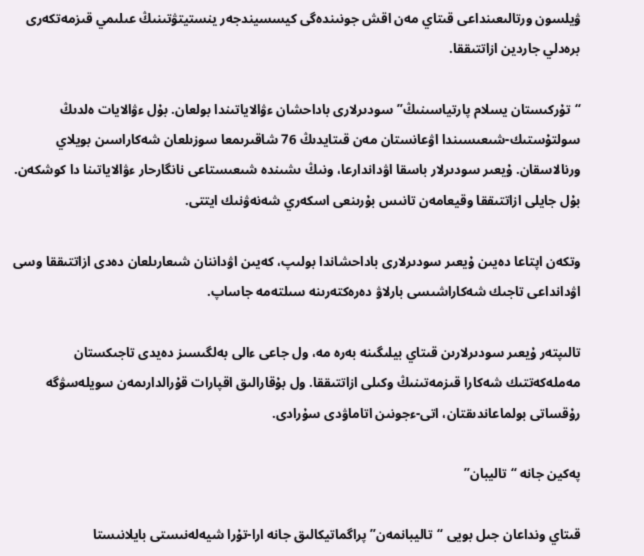ۋيلسون ورتالىعىنداعى قىتاي مەن اقش جونىندەگى كيسسيندجەر ينستيتۋتىنىڭ عىلىمي قىزمەتكەرى برەدلي جاردين ازاتتىققا.

“تۇركىستان يسلام پارتياسىنىڭ” سودىرلارى باداحشان ءۋالاياتىندا بولعان. بۇل ءۋالايات ەلدىڭ سولتۇستىك-شىعىسىندا اۋعانستان مەن قىتايدىڭ 76 شاقىرىمعا سوزىلعان شەكاراسىن بويلاي ورنالاسقان. ۇيعىر سودىرلار باسقا اۋداندارعا، ونىڭ ىشىندە شىعىستاعى نانگارحار ءۋالاياتىنا دا كوشكەن. بۇل جايلى ازاتتىققا وقيعامەن تانىس بۇرىنعى اسكەري شەنەۋنىك ايتتى.

وتكەن اپتاعا دەيىن ۇيعىر سودىرلارى باداحشاندا بولىپ، كەيىن اۋداننان شىعارىلعان دەدى ازاتتىققا وسى اۋدانداعى تاجىك شەكاراشىسى بارلاۋ دەرەكتەرىنە سىلتەمە جاساپ.

تالىپتەر ۇيعىر سودىرلارىن قىتاي بيلىگىنە بەرە مە، ول جاعى ءالى بەلگىسىز دەيدى تاجىكستان مەملەكەتتىك شەكارا قىزمەتىنىڭ وكىلى ازاتتىققا. ول بۇقارالىق اقپارات قۇرالدارىمەن سويلەسۋگە رۇقساتى بولماعاندىقتان، اتى-ءجونىن اتاماۋدى سۇرادى.

پەكين جانە “تاليبان”

قىتاي ونداعان جىل بويى “تاليبانمەن” پراگماتيكالىق جانە ارا-تۇرا شيەلەنىستى بايلانىستا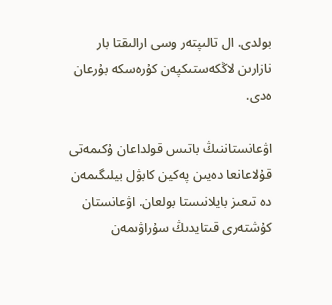بولدى. ال تالىپتەر وسى ارالىقتا بار نازارىن لاڭكەستىكپەن كۇرەسكە بۇرعان ەدى.

اۋعانستاننىڭ باتىس قولداعان ۇكىمەتى قۇلاعانعا دەيىن پەكين كابۋل بيلىگىمەن دە تىعىز بايلانىستا بولعان. اۋعانستان كۇشتەرى قىتايدىڭ سۇراۋىمەن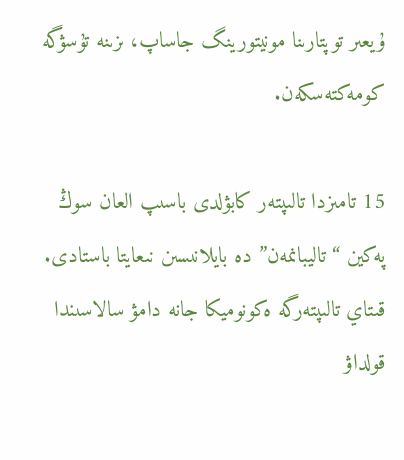ۇيعىر توپتارىنا مونيتورينگ جاساپ، ىزىنە تۇسۋگە كومەكتەسكەن.

15 تامىزدا تالىپتەر كابۋلدى باسىپ العان سوڭ پەكين “تاليبانمەن” دە بايلانىسىن نىعايتا باستادى. قىتاي تالىپتەرگە ەكونوميكا جانە دامۋ سالاسىندا قولداۋ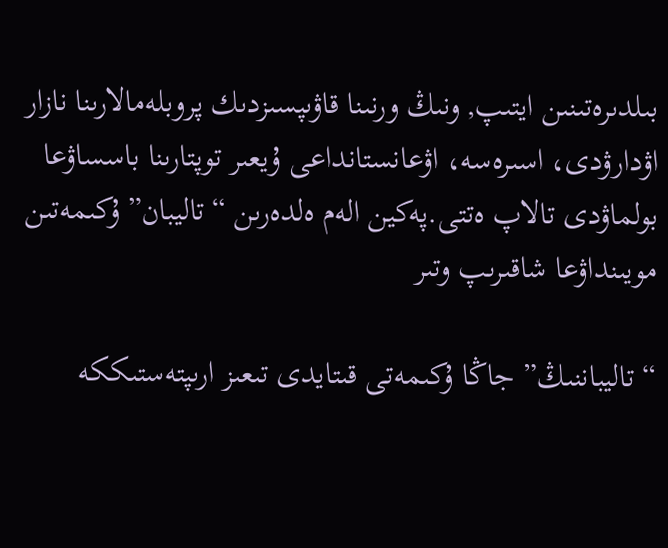بىلدىرەتىنىن ايتىپ, ونىڭ ورنىنا قاۋىپسىزدىك پروبلەمالارىنا نازار اۋدارۋدى، اسىرەسە، اۋعانستانداعى ۇيعىر توپتارىنا باسساۋعا بولماۋدى تالاپ ەتتى.پەكين الەم ەلدەرىن “تاليبان” ۇكىمەتىن مويىنداۋعا شاقىرىپ وتىر

“تاليباننىڭ” جاڭا ۇكىمەتى قىتايدى تىعىز ارىپتەستىككە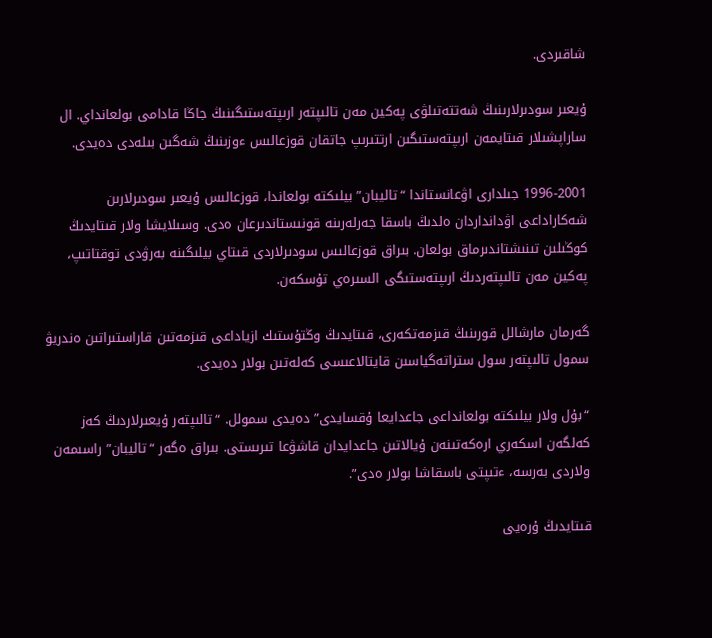شاقىردى.

ۇيعىر سودىرلارىنىڭ شەتتەتىلۋى پەكين مەن تالىپتەر ارىپتەستىگىنىڭ جاڭا قادامى بولعانداي. ال ساراپشىلار قىتايمەن ارىپتەستىگىن ارتتىرىپ جاتقان قوزعالىس ءوزىنىڭ شەگىن بىلەدى دەيدى.

1996-2001 جىلدارى اۋعانستاندا “تاليبان” بيلىكتە بولعاندا، قوزعالىس ۇيعىر سودىرلارىن شەكاراداعى اۋدانداردان ەلدىڭ باسقا جەرلەرىنە قونىستاندىرعان ەدى. وسىلايشا ولار قىتايدىڭ كوڭىلىن تىنىشتاندىرماق بولعان. بىراق قوزعالىس سودىرلاردى قىتاي بيلىگىنە بەرۋدى توقتاتىپ، پەكين مەن تالىپتەردىڭ ارىپتەستىگى السىرەي تۇسكەن.

گەرمان مارشالل قورىنىڭ قىزمەتكەرى، قىتايدىڭ وڭتۇستىك ازياداعى قىزمەتىن قاراستىراتىن ەندريۋ سمول تالىپتەر سول ستراتەگياسىن قايتالاعىسى كەلەتىن بولار دەيدى.

“بۇل ولار بيلىكتە بولعانداعى جاعدايعا ۇقسايدى” دەيدى سمولل. “تالىپتەر ۇيعىرلاردىڭ كەز كەلگەن اسكەري ارەكەتىنەن ۇيالاتىن جاعدايدان قاشۋعا تىرىستى. بىراق ەگەر “تاليبان” راسىمەن ولاردى بەرسە، ءتىپتى باسقاشا بولار ەدى”.

قىتايدىڭ ۇرەيى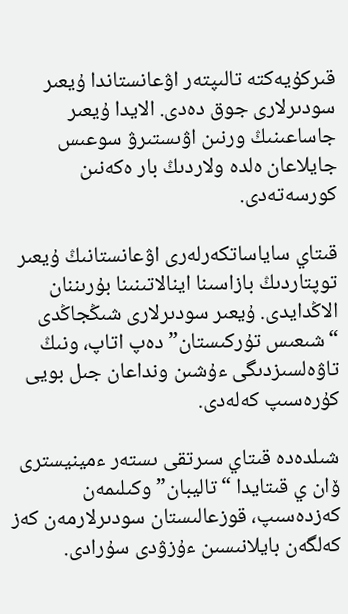قىركۇيەكتە تالىپتەر اۋعانستاندا ۇيعىر سودىرلارى جوق دەدى. الايدا ۇيعىر جاساعىنىڭ ورنىن اۋىستىرۋ سوعىس جايلاعان ەلدە ولاردىڭ بار ەكەنىن كورسەتەدى.

قىتاي ساياساتكەرلەرى اۋعانستانىڭ ۇيعىر توپتاردىڭ بازاسىنا اينالاتىنىنا بۇرىننان الاڭدايدى. ۇيعىر سودىرلارى شىڭجاڭدى “شىعىس تۇركىستان” دەپ اتاپ، ونىڭ تاۋەلسىزدىگى ءۇشىن ونداعان جىل بويى كۇرەسىپ كەلەدى.

شىلدەدە قىتاي سىرتقى ىستەر ءمينيسترى ۆان ي قىتايدا “تاليبان” وكىلىمەن كەزدەسىپ، قوزعالىستان سودىرلارمەن كەز كەلگەن بايلانىسىن ءۇزۋدى سۇرادى.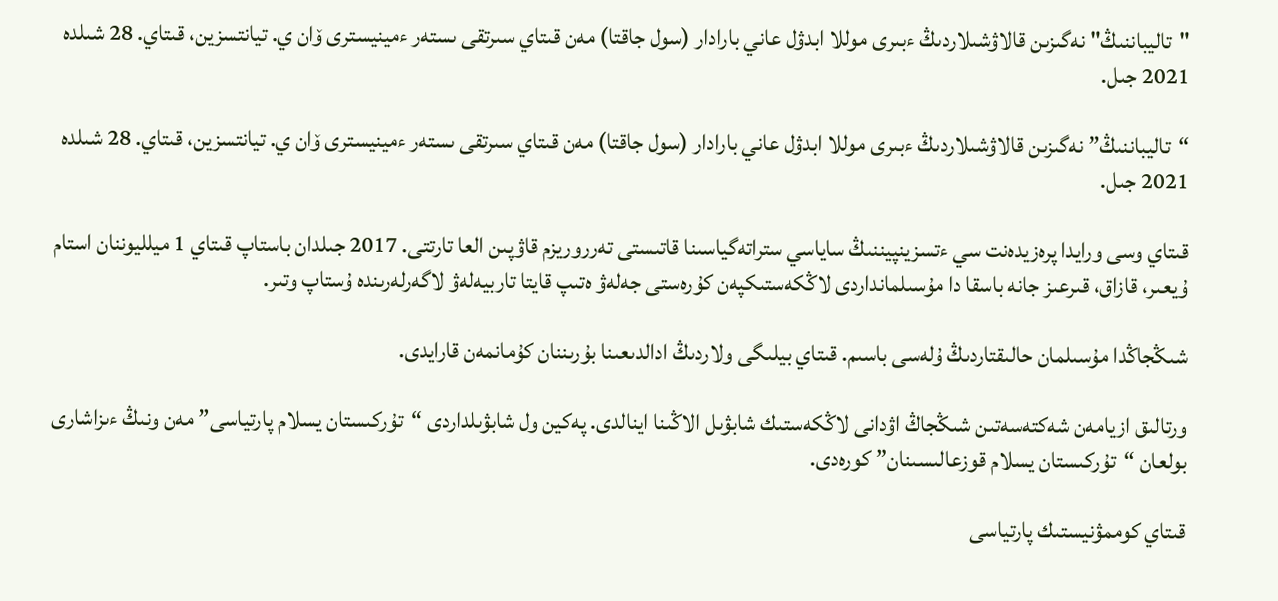"تاليباننىڭ" نەگىزىن قالاۋشىلاردىڭ ءبىرى موللا ابدۋل عاني بارادار (سول جاقتا) مەن قىتاي سىرتقى ىستەر ءمينيسترى ۆان ي. تيانتسزين، قىتاي. 28 شىلدە 2021 جىل.

“تاليباننىڭ” نەگىزىن قالاۋشىلاردىڭ ءبىرى موللا ابدۋل عاني بارادار (سول جاقتا) مەن قىتاي سىرتقى ىستەر ءمينيسترى ۆان ي. تيانتسزين، قىتاي. 28 شىلدە 2021 جىل.

قىتاي وسى ورايدا پرەزيدەنت سي ءتسزينپيننىڭ ساياسي ستراتەگياسىنا قاتىستى تەرروريزم قاۋپىن العا تارتتى. 2017 جىلدان باستاپ قىتاي 1 ميلليوننان استام ۇيعىر، قازاق، قىرعىز جانە باسقا دا مۇسىلمانداردى لاڭكەستىكپەن كۇرەستى جەلەۋ ەتىپ قايتا تاربيەلەۋ لاگەرلەرىندە ۇستاپ وتىر.

شىڭجاڭدا مۇسىلمان حالىقتاردىڭ ۇلەسى باسىم. قىتاي بيلىگى ولاردىڭ ادالدىعىنا بۇرىننان كۇمانمەن قارايدى.

ورتالىق ازيامەن شەكتەسەتىن شىڭجاڭ اۋدانى لاڭكەستىك شابۋىل الاڭىنا اينالدى. پەكين ول شابۋىلداردى “تۇركىستان يسلام پارتياسى” مەن ونىڭ ءىزاشارى بولعان “تۇركىستان يسلام قوزعالىسىنان” كورەدى.

قىتاي كوممۋنيستىك پارتياسى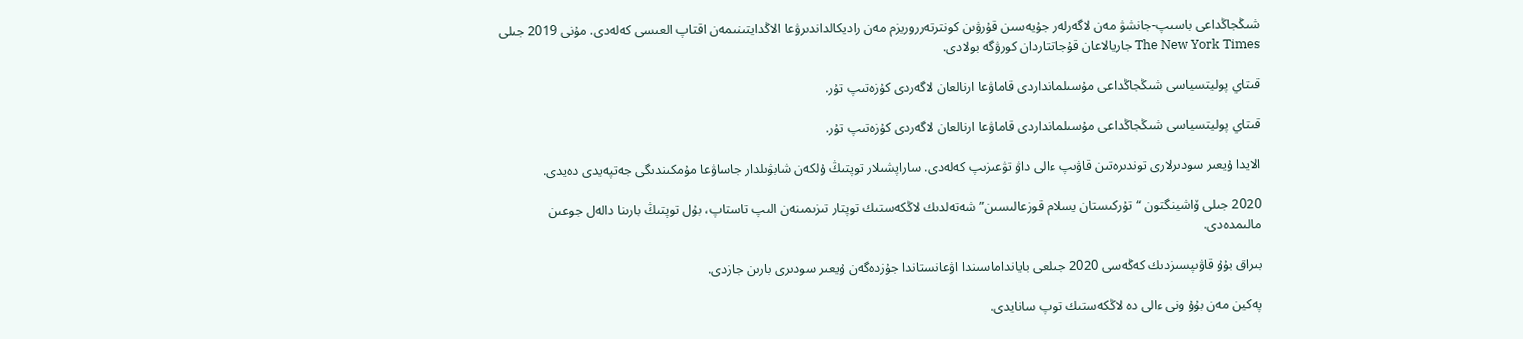شىڭجاڭداعى باسىپ-جانشۋ مەن لاگەرلەر جۇيەسىن قۇرۋىن كونترتەرروريزم مەن راديكالداندىرۋعا الاڭدايتىنىمەن اقتاپ العىسى كەلەدى. مۇنى 2019 جىلى The New York Times جاريالاعان قۇجاتتاردان كورۋگە بولادى.

قىتاي پوليتسياسى شىڭجاڭداعى مۇسىلمانداردى قاماۋعا ارنالعان لاگەردى كۇزەتىپ تۇر.

قىتاي پوليتسياسى شىڭجاڭداعى مۇسىلمانداردى قاماۋعا ارنالعان لاگەردى كۇزەتىپ تۇر.

الايدا ۇيعىر سودىرلارى توندىرەتىن قاۋىپ ءالى داۋ تۋعىزىپ كەلەدى. ساراپشىلار توپتىڭ ۇلكەن شابۋىلدار جاساۋعا مۇمكىندىگى جەتپەيدى دەيدى.

2020 جىلى ۆاشينگتون “تۇركىستان يسلام قوزعالىسىن” شەتەلدىك لاڭكەستىك توپتار تىزىمىنەن الىپ تاستاپ، بۇل توپتىڭ بارىنا دالەل جوعىن مالىمدەدى.

بىراق بۇۇ قاۋىپسىزدىك كەڭەسى 2020 جىلعى بايانداماسىندا اۋعانستاندا جۇزدەگەن ۇيعىر سودىرى بارىن جازدى.

پەكين مەن بۇۇ ونى ءالى دە لاڭكەستىك توپ سانايدى.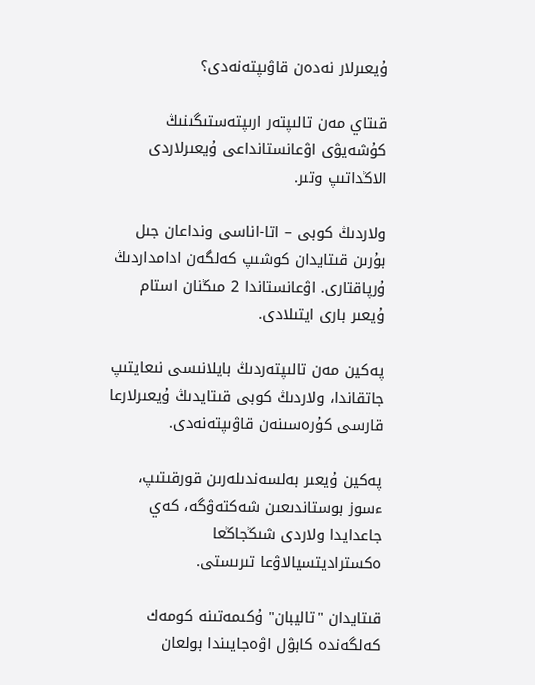ۇيعىرلار نەدەن قاۋىپتەنەدى؟

قىتاي مەن تالىپتەر ارىپتەستىگىنىڭ كۇشەيۋى اۋعانستانداعى ۇيعىرلاردى الاڭداتىپ وتىر.

ولاردىڭ كوبى – اتا-اناسى ونداعان جىل بۇرىن قىتايدان كوشىپ كەلگەن ادامداردىڭ ۇرپاقتارى. اۋعانستاندا 2 مىڭنان استام ۇيعىر بارى ايتىلادى.

پەكين مەن تالىپتەردىڭ بايلانىسى نىعايتىپ جاتقاندا، ولاردىڭ كوبى قىتايدىڭ ۇيعىرلارعا قارسى كۇرەسىنەن قاۋىپتەنەدى.

پەكين ۇيعىر بەلسەندىلەرىن قورقىتىپ، ءسوز بوستاندىعىن شەكتەۋگە، كەي جاعدايدا ولاردى شىڭجاڭعا ەكستراديتسيالاۋعا تىرىستى.

قىتايدان "تاليبان" ۇكىمەتىنە كومەك كەلگەندە كابۋل اۋەجايىندا بولعان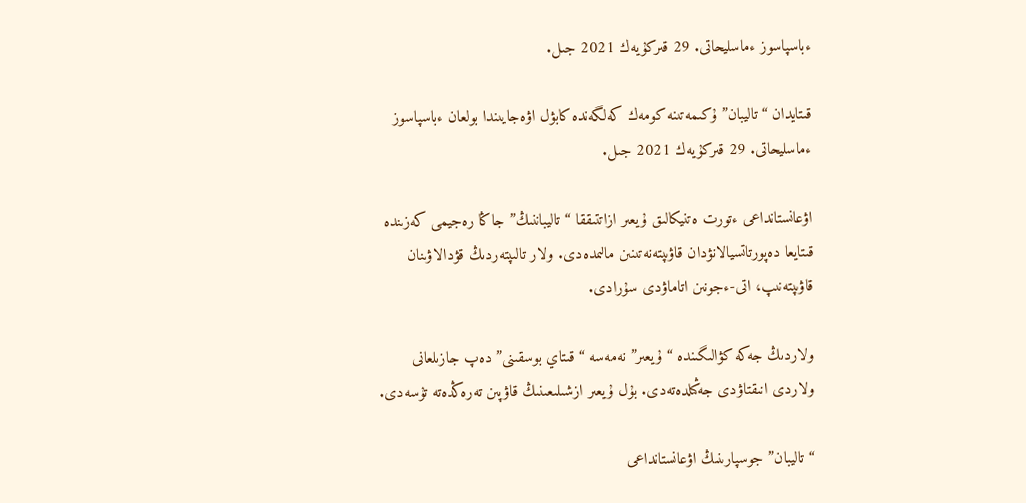ءباسپاسوز ءماسليحاتى. 29 قىركۇيەك 2021 جىل.

قىتايدان “تاليبان” ۇكىمەتىنە كومەك كەلگەندە كابۋل اۋەجايىندا بولعان ءباسپاسوز ءماسليحاتى. 29 قىركۇيەك 2021 جىل.

اۋعانستانداعى ءتورت ەتنيكالىق ۇيعىر ازاتتىققا “تاليباننىڭ” جاڭا رەجيمى كەزىندە قىتايعا دەپورتاتسيالانۋدان قاۋىپتەنەتىنىن مالىمدەدى. ولار تالىپتەردىڭ قۋدالاۋىنان قاۋىپتەنىپ، اتى-ءجونىن اتاماۋدى سۇرادى.

ولاردىڭ جەكە كۋالىگىندە “ۇيعىر” نەمەسە “قىتاي بوسقىنى” دەپ جازىلعانى ولاردى انىقتاۋدى جەڭىلدەتەدى. بۇل ۇيعىر ازشىلىعىنىڭ قاۋپىن تەرەڭدەتە تۇسەدى.

“تاليبان” جوسپارىنىڭ اۋعانستانداعى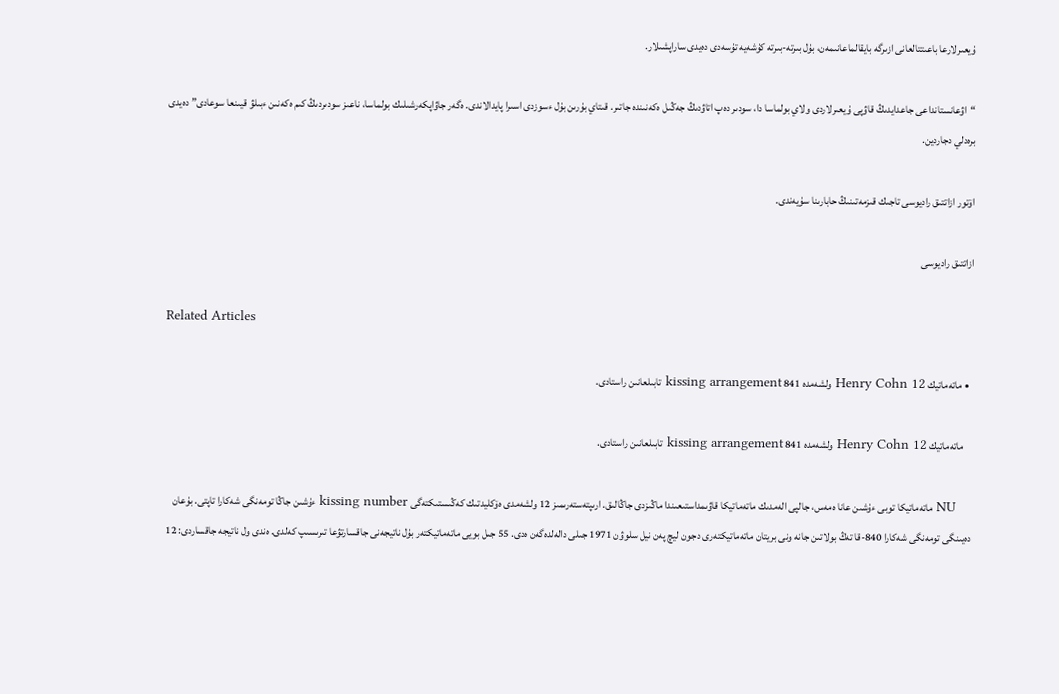ۇيعىرلارعا باعىتتالعانى ازىرگە بايقالماعانىمەن، بۇل بىرتە-بىرتە كۇشەيە تۇسەدى دەيدى ساراپشىلار.

“اۋعانستانداعى جاعدايدىڭ قاۋپى ۇيعىرلاردى ولاي بولماسا دا، سودىر دەپ اتاۋدىڭ جەڭىل ەكەنىندە جاتىر. قىتاي بۇرىن بۇل ءسوزدى اسىرا پايدالاندى. ەگەر جاۋاپكەرشىلىك بولماسا، ناعىز سودىردىڭ كىم ەكەنىن ءبىلۋ قيىنعا سوعادى” دەيدى برەدلي دجاردين.

اۆتور ازاتتىق راديوسى تاجىك قىزمەتىنىڭ حابارىنا سۇيەندى.

ازاتتىق راديوسى

Related Articles

  • ماتەماتيك Henry Cohn 12 ولشەمدە 841 kissing arrangement تابىلعانىن راستادى.

    ماتەماتيك Henry Cohn 12 ولشەمدە 841 kissing arrangement تابىلعانىن راستادى.

    NU ماتەماتيكا توبى ءۇشىن عانا ەمەس، جالپى الەمدىك ماتەماتيكا قاۋىمداستىعىندا ماڭىزدى جاڭالىق. ارىپتەستەرىمىز 12 ولشەمدى ەۆكليدتىك كەڭىستىكتەگى kissing number ءۇشىن جاڭا تومەنگى شەكارا تاپتى. بۇعان دەيىنگى تومەنگى شەكارا 840-قا تەڭ بولاتىن جانە ونى بريتان ماتەماتيكتەرى دجون ليچ پەن نيل سلوۋن 1971 جىلى دالەلدەگەن ەدى. 55 جىل بويى ماتەماتيكتەر بۇل ناتيجەنى جاقسارتۋعا تىرىسىپ كەلدى. ەندى ول ناتيجە جاقساردى: 12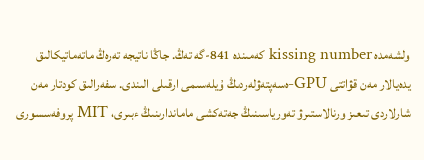ولشەمدە kissing number كەمىندە 841-گە تەڭ. جاڭا ناتيجە تەرەڭ ماتەماتيكالىق يدەيالار مەن قۋاتتى GPU-ەسەپتەۋلەردىڭ ۇيلەسىمى ارقىلى الىندى. سفەرالىق كودتار مەن شارلاردى تىعىز ورنالاستىرۋ تەورياسىنىڭ جەتەكشى ماماندارىنىڭ ءبىرى، MIT پروفەسسورى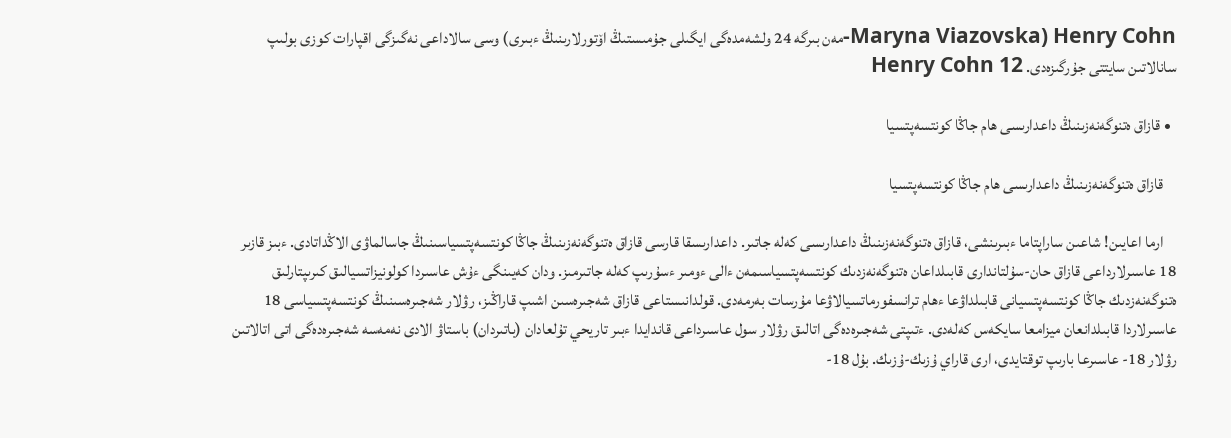Henry Cohn (Maryna Viazovska-مەن بىرگە 24 ولشەمدەگى ايگىلى جۇمىستىڭ اۆتورلارىنىڭ ءبىرى) وسى سالاداعى نەگىزگى اقپارات كوزى بولىپ سانالاتىن سايتتى جۇرگىزەدى. Henry Cohn 12

  • قازاق ەتنوگەنەزىنىڭ داعدارىسى ھام جاڭا كونتسەپتسيا

    قازاق ەتنوگەنەزىنىڭ داعدارىسى ھام جاڭا كونتسەپتسيا

    ارما اعايىن! شاعىن ساراپتاما ءبىرىنشى، قازاق ەتنوگەنەزىنىڭ داعدارىسى كەلە جاتىر. داعدارىسقا قارسى قازاق ەتنوگەنەزىنىڭ جاڭا كونتسەپتسياسىنىڭ جاسالماۋى الاڭداتادى. ءبىز قازىر 18 عاسىرلارداعى قازاق حان-سۇلتاندارى قابىلداعان ەتنوگەنەزدىك كونتسەپتسياسىمەن ءالى ءومىر ءسۇرىپ كەلە جاتىرمىز. ودان كەيىنگى ءۇش عاسىردا كولونيزاتسيالىق كىرىپتارلىق ەتنوگەنەزدىك جاڭا كونتسەپتسيانى قابىلداۋعا ءھام ترانسفورماتسيالاۋعا مۇرسات بەرمەدى. قولدانىستاعى قازاق شەجىرەسىن اشىپ قاراڭىز، رۋلار شەجىرەسىنىڭ كونتسەپتسياسى 18 عاسىرلاردا قابىلدانعان ميزامعا سايكەس كەلەدى. ءتىپتى شەجىرەدەگى اتالىق رۋلار سول عاسىرداعى قاندايدا ءبىر تاريحي تۇلعادان (باتىردان) باستاۋ الادى نەمەسە شەجىرەدەگى اتى اتالاتىن رۋلار 18- عاسىرعا بارىپ توقتايدى، ارى قاراي ۇزىك-ۇزىك. بۇل 18-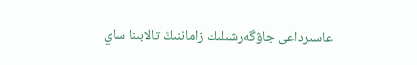عاسىرداعى جاۋگەرشىلىك زاماننىڭ تالابىنا ساي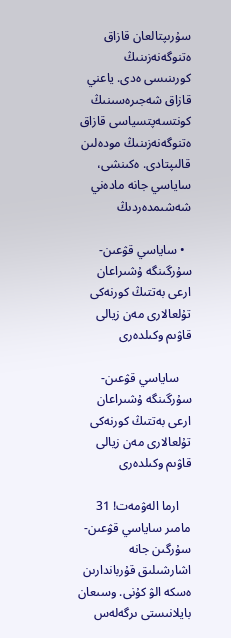سۇرىپتالعان قازاق ەتنوگەنەزىنىڭ كورىنىسى ەدى. ياعني قازاق شەجىرەسىنىڭ كونتسەپتسياسى قازاق ەتنوگەنەزىنىڭ مودەلىن قالىپتادى. ەكىنشى، ساياسي جانە مادەني شەشىمدەردىڭ

  • ساياسي قۋعىن-سۇرگىنگە ۇشىراعان ارعى بەتتىڭ كورنەكى تۇلعالارى مەن زيالى قاۋىم وكىلدەرى

    ساياسي قۋعىن-سۇرگىنگە ۇشىراعان ارعى بەتتىڭ كورنەكى تۇلعالارى مەن زيالى قاۋىم وكىلدەرى

    ارما الەۋمەت! 31 مامىر ساياسي قۋعىن-سۇرگىن جانە اشارشىلىق قۇرباندارىن ەسكە الۋ كۇنى. وسىعان بايلانىستى ىرگەلەس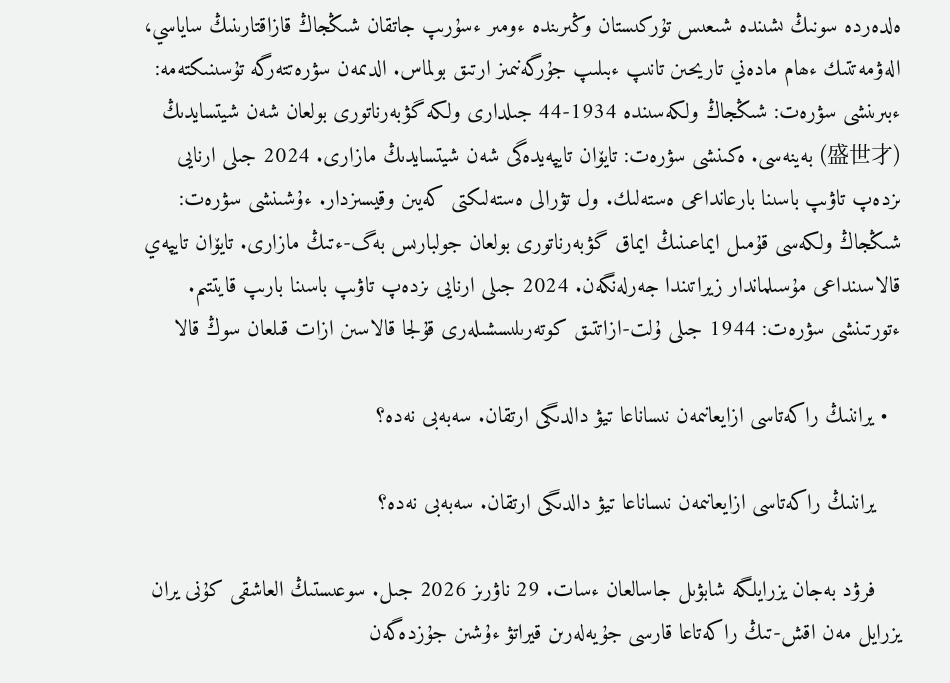ەلدەردە سونىڭ ىشىندە شىعىس تۇركىستان وڭىرىندە ءومىر ءسۇرىپ جاتقان شىڭجاڭ قازاقتارىنىڭ ساياسي، الەۋمەتتىك ءھام مادەني تاريحىن تانىپ ءبىلىپ جۇرگەنىمىز ارتىق بولماس. الدىمەن سۋرەتتەرگە تۇسىنىكتەمە: ءبىرىنشى سۋرەت: شىڭجاڭ ولكەسىندە 1934-44 جىلدارى ولكە گۋبەرناتورى بولعان شەن شيتسايدىڭ (盛世才) بەينەسى. ەكىنشى سۋرەت: تايۆان تايپەيدەگى شەن شيتسايدىڭ مازارى. 2024 جىلى ارنايى ىزدەپ تاۋىپ باسىنا بارعانداعى ەستەلىك. ول تۋرالى ەستەلىكتى كەيىن وقيسىزدار. ءۇشىنشى سۋرەت: شىڭجاڭ ولكەسى قۇمىل ايماعىنىڭ ايماق گۋبەرناتورى بولعان جولبارىس بەگ-ءتىڭ مازارى. تايۆان تايپەي قالاسىنداعى مۇسىلماندار زيراتىندا جەرلەنگەن. 2024 جىلى ارنايى ىزدەپ تاۋىپ باسىنا بارىپ قايتتىم. ءتورتىنشى سۋرەت: 1944 جىلى ۇلت-ازاتتىق كوتەرىلىسشىلەرى قۇلجا قالاسىن ازات قىلعان سوڭ قالا

  • يراننىڭ راكەتاسى ازايعانىمەن نىساناعا تيۋ دالدىگى ارتقان. سەبەبى نەدە؟

    يراننىڭ راكەتاسى ازايعانىمەن نىساناعا تيۋ دالدىگى ارتقان. سەبەبى نەدە؟

    فرۋد بەجان يزرايلگە شابۋىل جاسالعان ءسات. 29 ناۋرىز 2026 جىل. سوعىستىڭ العاشقى كۇنى يران يزرايل مەن اقش-تىڭ راكەتاعا قارسى جۇيەلەرىن قيراتۋ ءۇشىن جۇزدەگەن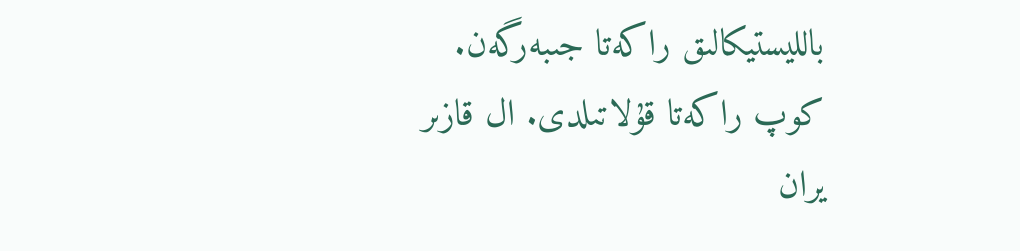بالليستيكالىق راكەتا جىبەرگەن. كوپ راكەتا قۇلاتىلدى. ال قازىر يران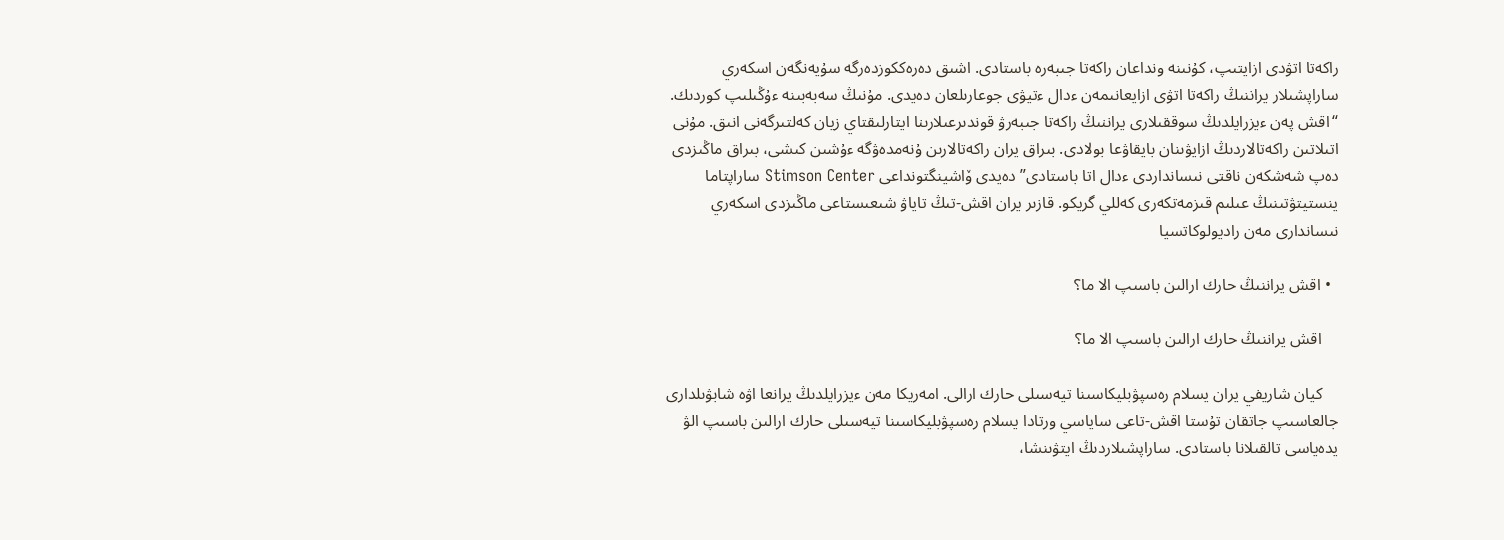راكەتا اتۋدى ازايتىپ، كۇنىنە ونداعان راكەتا جىبەرە باستادى. اشىق دەرەككوزدەرگە سۇيەنگەن اسكەري ساراپشىلار يراننىڭ راكەتا اتۋى ازايعانىمەن ءدال ءتيۋى جوعارىلعان دەيدى. مۇنىڭ سەبەبىنە ءۇڭىلىپ كوردىك. “اقش پەن ءيزرايلدىڭ سوققىلارى يراننىڭ راكەتا جىبەرۋ قوندىرعىلارىنا ايتارلىقتاي زيان كەلتىرگەنى انىق. مۇنى اتىلاتىن راكەتالاردىڭ ازايۋىنان بايقاۋعا بولادى. بىراق يران راكەتالارىن ۇنەمدەۋگە ءۇشىن كىشى، بىراق ماڭىزدى دەپ شەشكەن ناقتى نىسانداردى ءدال اتا باستادى” دەيدى ۆاشينگتونداعى Stimson Center ساراپتاما ينستيتۋتىنىڭ عىلىم قىزمەتكەرى كەللي گريكو. قازىر يران اقش-تىڭ تاياۋ شىعىستاعى ماڭىزدى اسكەري نىساندارى مەن راديولوكاتسيا

  • اقش يراننىڭ حارك ارالىن باسىپ الا ما؟

    اقش يراننىڭ حارك ارالىن باسىپ الا ما؟

    كيان شاريفي يران يسلام رەسپۋبليكاسىنا تيەسىلى حارك ارالى. امەريكا مەن ءيزرايلدىڭ يرانعا اۋە شابۋىلدارى جالعاسىپ جاتقان تۇستا اقش-تاعى ساياسي ورتادا يسلام رەسپۋبليكاسىنا تيەسىلى حارك ارالىن باسىپ الۋ يدەياسى تالقىلانا باستادى. ساراپشىلاردىڭ ايتۋىنشا،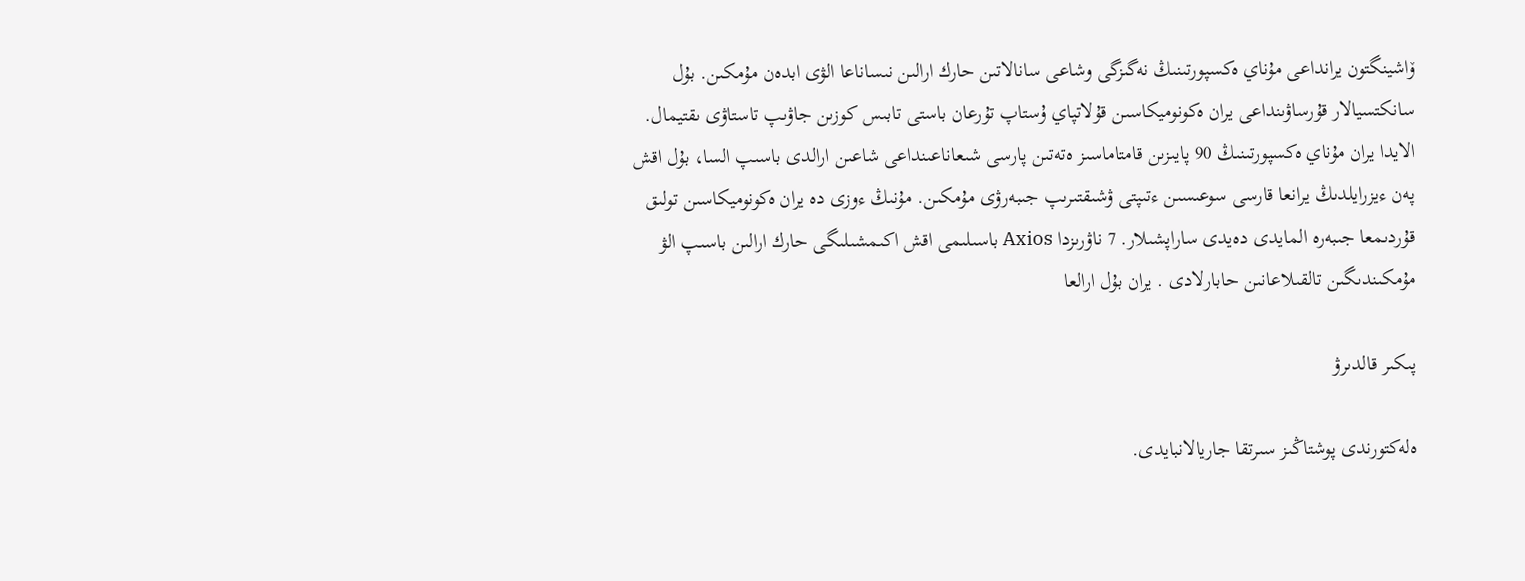ۆاشينگتون يرانداعى مۇناي ەكسپورتىنىڭ نەگىزگى وشاعى سانالاتىن حارك ارالىن نىساناعا الۋى ابدەن مۇمكىن. بۇل سانكتسيالار قۇرساۋىنداعى يران ەكونوميكاسىن قۇلاتپاي ۇستاپ تۇرعان باستى تابىس كوزىن جاۋىپ تاستاۋى ىقتيمال. الايدا يران مۇناي ەكسپورتىنىڭ 90 پايىزىن قامتاماسىز ەتەتىن پارسى شىعاناعىنداعى شاعىن ارالدى باسىپ السا، بۇل اقش پەن ءيزرايلدىڭ يرانعا قارسى سوعىسىن ءتىپتى ۋشىقتىرىپ جىبەرۋى مۇمكىن. مۇنىڭ ءوزى دە يران ەكونوميكاسىن تولىق قۇردىمعا جىبەرە المايدى دەيدى ساراپشىلار. 7 ناۋرىزدا Axios باسىلىمى اقش اكىمشىلىگى حارك ارالىن باسىپ الۋ مۇمكىندىگىن تالقىلاعانىن حابارلادى . يران بۇل ارالعا

پىكىر قالدىرۋ

ەلەكتورندى پوشتاڭىز سىرتقا جاريالانبايدى.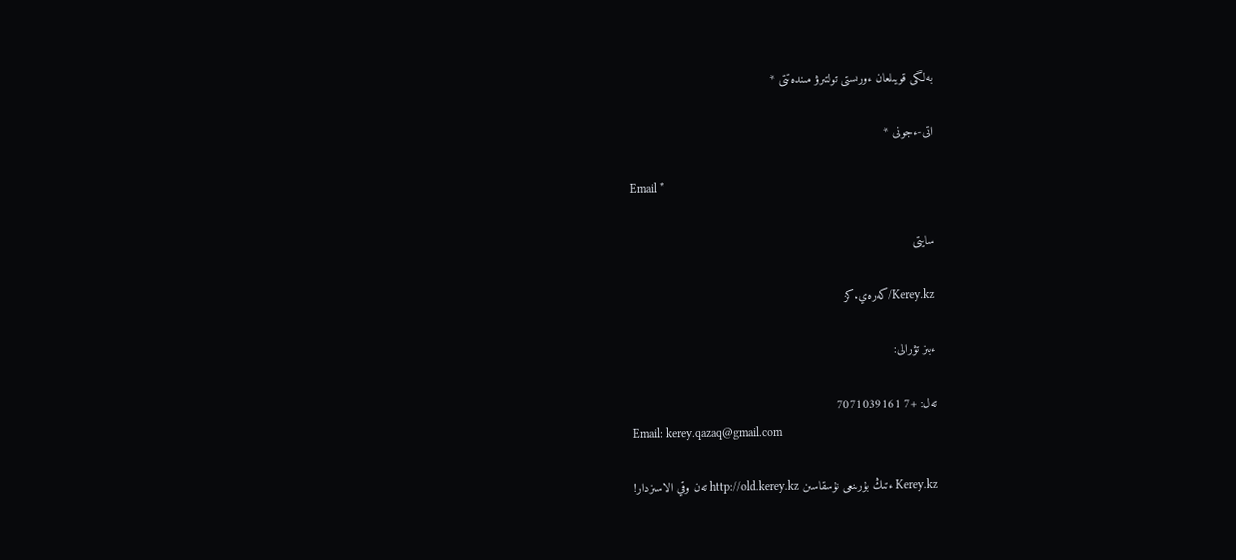بەلگى قويىلعان ءورىستى تولتىرۋ مىندەتتى *

اتى-ءجونى *

Email *

سايتى

Kerey.kz/كەرەي.كز

ءبىز تۋرالى:

تەل: +7 7071039161
Email: kerey.qazaq@gmail.com

Kerey.kz ءتىڭ بۇرىنعى نۇسقاسىن http://old.kerey.kz تەن وقي الاسىزدار!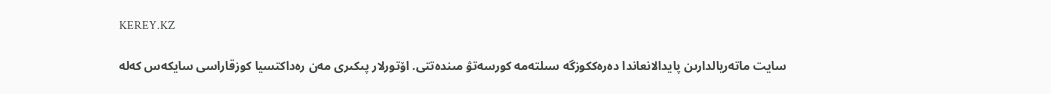KEREY.KZ

سايت ماتەريالدارىن پايدالانعاندا دەرەككوزگە سىلتەمە كورسەتۋ مىندەتتى. اۆتورلار پىكىرى مەن رەداكتسيا كوزقاراسى سايكەس كەلە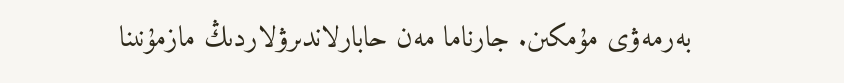بەرمەۋى مۇمكىن. جارناما مەن حابارلاندىرۋلاردىڭ مازمۇنىنا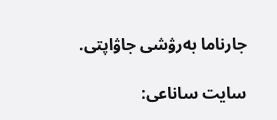جارناما بەرۋشى جاۋاپتى.

سايت ساناعى: